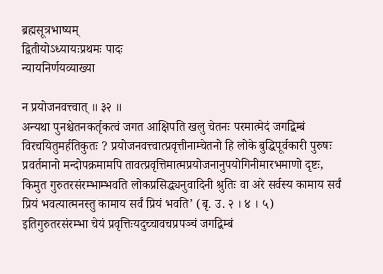ब्रह्मसूत्रभाष्यम्
द्वितीयोऽध्यायःप्रथमः पादः
न्यायनिर्णयव्याख्या

न प्रयोजनवत्त्वात् ॥ ३२ ॥
अन्यथा पुनश्चेतनकर्तृकत्वं जगत आक्षिपति खलु चेतनः परमात्मेदं जगद्बिम्बं विरचयितुमर्हतिकुतः ? प्रयोजनवत्त्वात्प्रवृत्तीनाम्चेतनो हि लोके बुद्धिपूर्वकारी पुरुषः प्रवर्तमानो मन्दोपक्रमामपि तावत्प्रवृत्तिमात्मप्रयोजनानुपयोगिनीमारभमाणो दृष्टः, किमुत गुरुतरसंरम्भाम्भवति लोकप्रसिद्ध्यनुवादिनी श्रुतिः वा अरे सर्वस्य कामाय सर्वं प्रियं भवत्यात्मनस्तु कामाय सर्वं प्रियं भवति’ (बृ. उ. २ । ४ । ५) इतिगुरुतरसंरम्भा चेयं प्रवृत्तिःयदुच्चावचप्रपञ्चं जगद्बिम्बं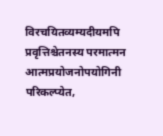विरचयितव्यम्यदीयमपि प्रवृत्तिश्चेतनस्य परमात्मन आत्मप्रयोजनोपयोगिनी परिकल्प्येत,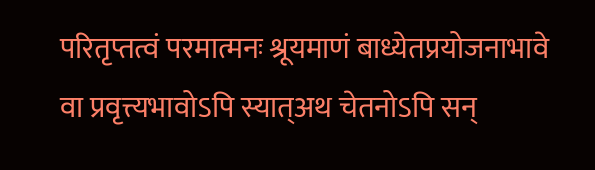परितृप्तत्वं परमात्मनः श्रूयमाणं बाध्येतप्रयोजनाभावे वा प्रवृत्त्यभावोऽपि स्यात्अथ चेतनोऽपि सन्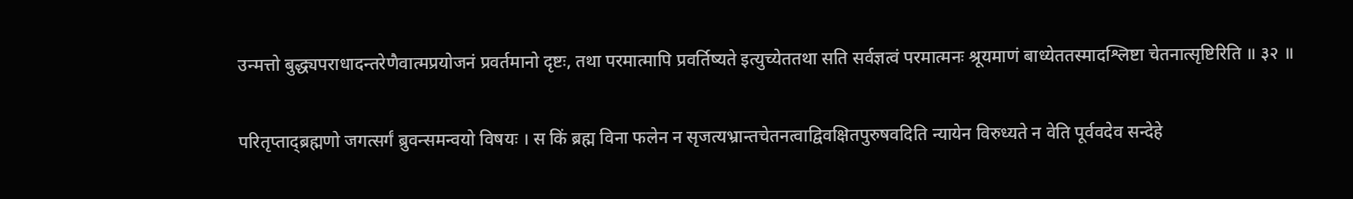उन्मत्तो बुद्ध्यपराधादन्तरेणैवात्मप्रयोजनं प्रवर्तमानो दृष्टः, तथा परमात्मापि प्रवर्तिष्यते इत्युच्येततथा सति सर्वज्ञत्वं परमात्मनः श्रूयमाणं बाध्येततस्मादश्लिष्टा चेतनात्सृष्टिरिति ॥ ३२ ॥

परितृप्ताद्ब्रह्मणो जगत्सर्गं ब्रुवन्समन्वयो विषयः । स किं ब्रह्म विना फलेन न सृजत्यभ्रान्तचेतनत्वाद्विवक्षितपुरुषवदिति न्यायेन विरुध्यते न वेति पूर्ववदेव सन्देहे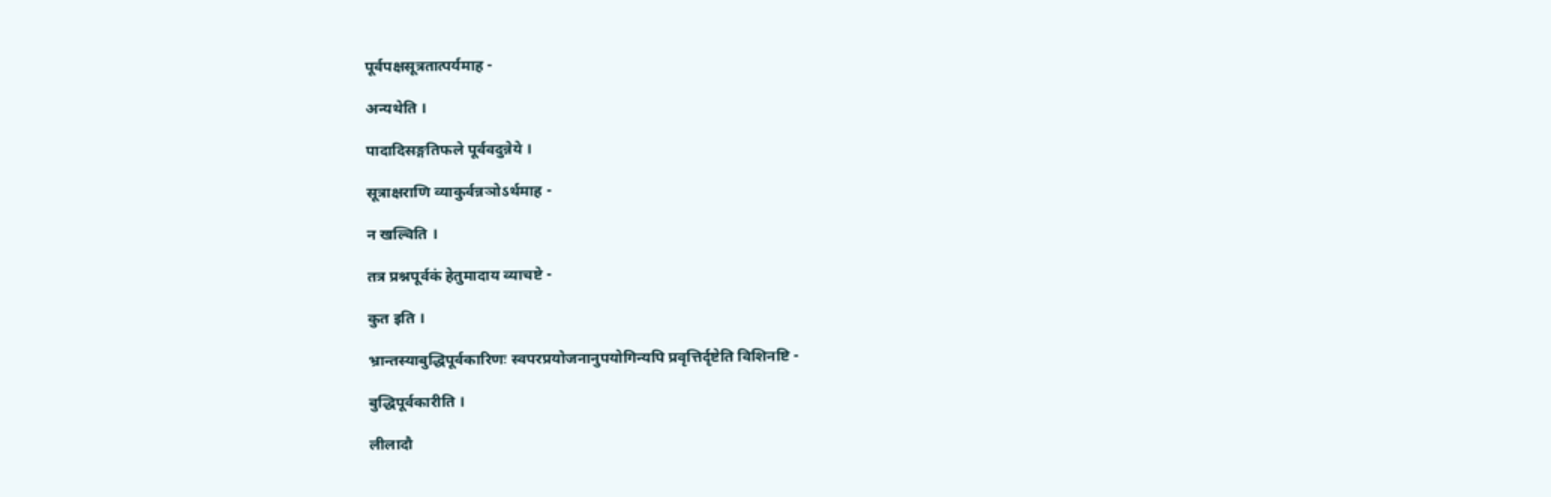पूर्वपक्षसूत्रतात्पर्यमाह -

अन्यथेति ।

पादादिसङ्गतिफले पूर्ववदुन्नेये ।

सूत्राक्षराणि व्याकुर्वन्नञोऽर्थमाह -

न खल्विति ।

तत्र प्रश्नपूर्वकं हेतुमादाय व्याचष्टे -

कुत इति ।

भ्रान्तस्याबुद्धिपूर्वकारिणः स्वपरप्रयोजनानुपयोगिन्यपि प्रवृत्तिर्दृष्टेति विशिनष्टि -

बुद्धिपूर्वकारीति ।

लीलादौ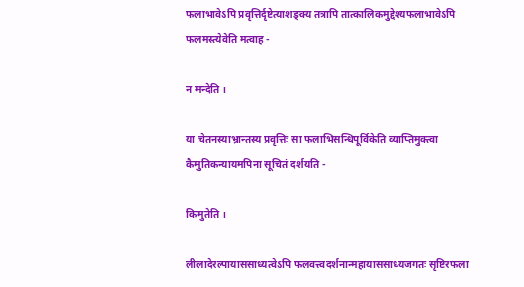फलाभावेऽपि प्रवृत्तिर्दृष्टेत्याशङ्क्य तत्रापि तात्कालिकमुद्देश्यफलाभावेऽपि फलमस्त्येवेति मत्वाह -

न मन्देति ।

या चेतनस्याभ्रान्तस्य प्रवृत्तिः सा फलाभिसन्धिपूर्विकेति व्याप्तिमुक्त्वा कैमुतिकन्यायमपिना सूचितं दर्शयति -

किमुतेति ।

लीलादेरल्पायाससाध्यत्वेऽपि फलवत्त्वदर्शनान्महायाससाध्यजगतः सृष्टिरफला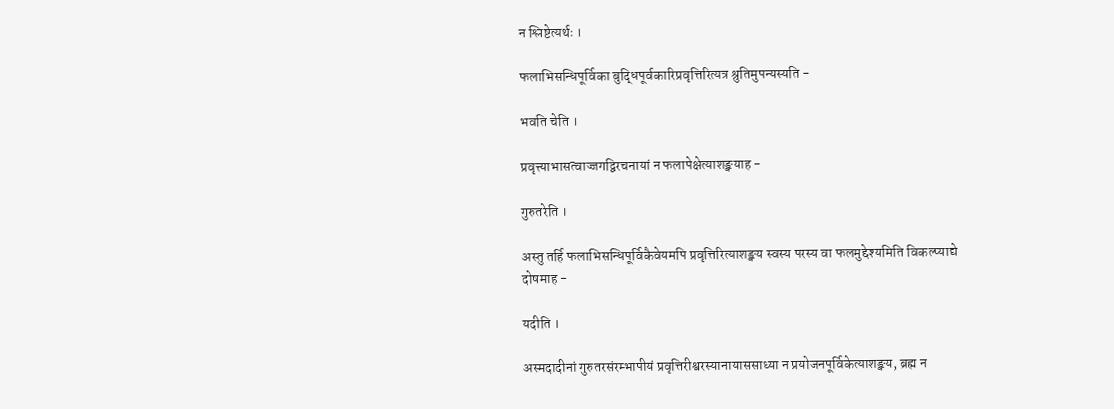न श्लिष्टेत्यर्थः ।

फलाभिसन्धिपूर्विका बुद्धिपूर्वकारिप्रवृत्तिरित्यत्र श्रुतिमुपन्यस्यति -

भवति चेति ।

प्रवृत्त्याभासत्वाज्जगद्विरचनायां न फलापेक्षेत्याशङ्क्याह -

गुरुतरेति ।

अस्तु तर्हि फलाभिसन्धिपूर्विकैवेयमपि प्रवृत्तिरित्याशङ्क्य स्वस्य परस्य वा फलमुद्देश्यमिति विकल्प्याद्ये दोषमाह -

यदीति ।

अस्मदादीनां गुरुतरसंरम्भापीयं प्रवृत्तिरीश्वरस्यानायाससाध्या न प्रयोजनपूर्विकेत्याशङ्क्य, ब्रह्म न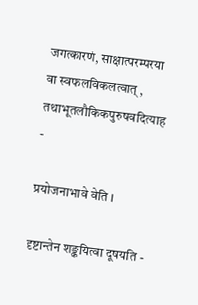जगत्कारणं, साक्षात्परम्परया वा स्वफलविकलत्वात् , तथाभूतलौकिकपुरुषवदित्याह -

प्रयोजनाभावे वेति ।

दृष्टान्तेन शङ्कयित्वा दूषयति -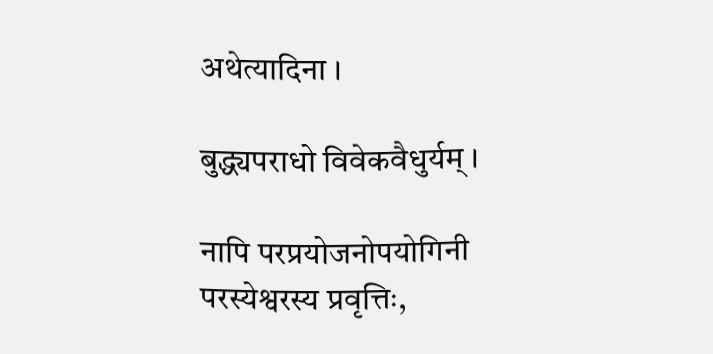अथेत्यादिना ।

बुद्ध्यपराधो विवेकवैधुर्यम् ।

नापि परप्रयोजनोपयोगिनी परस्येश्वरस्य प्रवृत्तिः,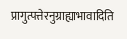प्रागुत्पत्तेरनुग्राह्याभावादिति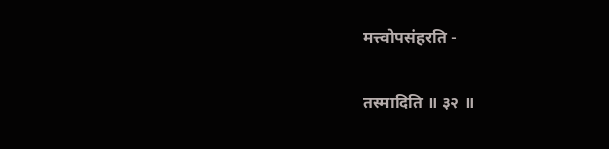मत्त्वोपसंहरति -

तस्मादिति ॥ ३२ ॥